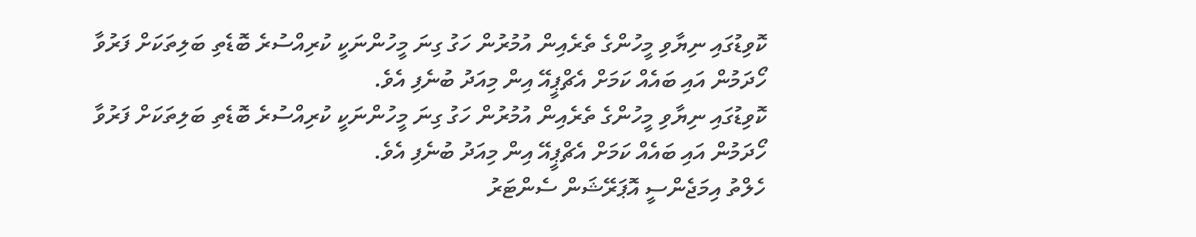ކޮވިޑުގައި ނިޔާވި މީހުންގެ ތެރެއިން އުމުރުން ހަގު ގިނަ މީހުންނަކީ ކުރިއްސުރެ ބޮޑެތި ބަލިތަކަށް ފަރުވާ ހޯދަމުން އައި ބައެއް ކަމަށް އެޗްޕީއޭ އިން މިއަދު ބުނެފި އެވެ.
ކޮވިޑުގައި ނިޔާވި މީހުންގެ ތެރެއިން އުމުރުން ހަގު ގިނަ މީހުންނަކީ ކުރިއްސުރެ ބޮޑެތި ބަލިތަކަށް ފަރުވާ ހޯދަމުން އައި ބައެއް ކަމަށް އެޗްޕީއޭ އިން މިއަދު ބުނެފި އެވެ.
ހެލްތު އިމަޖެންސީ އޮޕަރޭޝަން ސެންޓަރު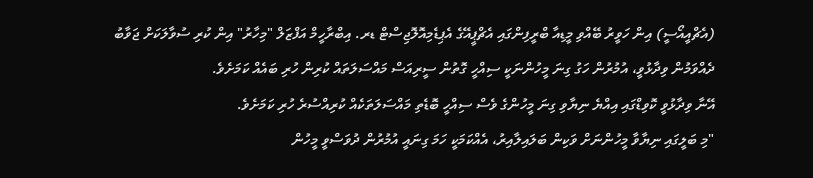(އެޗްއީއޯސީ) އިން ހަވީރު ބޭއްވި މީޑިއާ ބްރީފިންގައި އެޗްޕީއޭގެ އެޕިޑެމިއޮލޮޖިސްޓް ޑރ. އިބްރާހީމް އަފްޒަލް "މިހާރު" އިން ކުރި ސުވާލަކަށް ޖަވާބު ދެއްވަމުން ވިދާޅުވީ، އުމުރުން ހަގު ގިނަ މީހުންނަކީ ސިއްހީ ގޮތުން ސީރިއަސް މައްސަލަތައް ކުރިން ހުރި ބައެއް ކަމަށެވެ.
އޭނާ ވިދާޅުވީ ކޮވިޑްގައި އިއްޔެ ނިޔާވި ގިނަ މީހުންގެ ވެސް ސިއްހީ ބޮޑެތި މައްސަލަތަކެއް ކުރިއްސުރެ ހުރި ކަމަށެވެ.
"މި ބަލީގައި ނިޔާވާ މީހުންނަށް ވަކިން ބަލައިލާއިރު، އެއްކަމަކީ ހަމަ ގިނައީ އުމުރުން ދުވަސްވީ މީހުން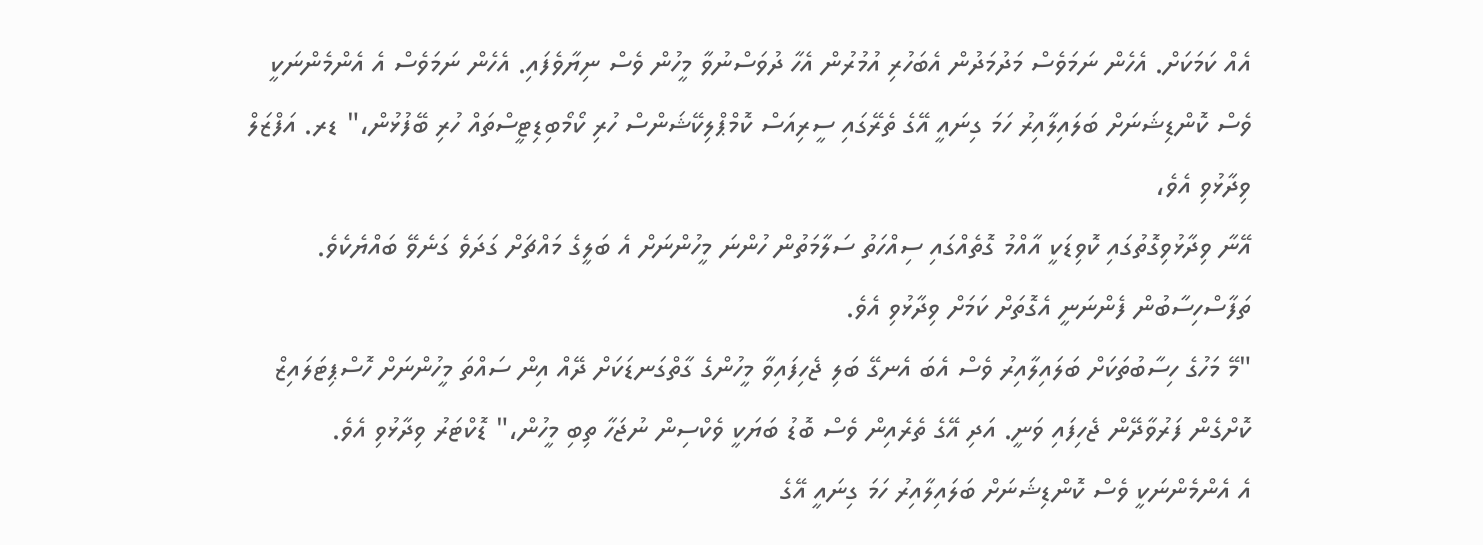އެއް ކަމަކަށް. އެހެން ނަމަވެސް މަދުމަދުން އެބަހުރި އުމުރުން އެހާ ދުވަސްނުވާ މީހުން ވެސް ނިޔާވެފައި. އެހެން ނަމަވެސް އެ އެންމެންނަކީ ވެސް ކޮންޑިޝަނަށް ބަލައިލާއިރު ހަމަ ގިނައީ އޭގެ ތެރޭގައި ސީރިއަސް ކޮމްޕްލިކޭޝަންސް ހުރި ކޯމޯބިޑިޓީސްތައް ހުރި ބޭފުޅުން،" ޑރ. އަފްޒަލް ވިދާޅުވި އެވެ،
އޭނާ ވިދާޅުވިގޮތުގައި ކޮވިޑަކީ އާއްމު ގޮތެއްގައި ސިއްހަތު ސަލާމަތުން ހުންނަ މީހުންނަށް އެ ބަލީގެ މައްޗަށް ގަދަވެ ގަނެވޭ ބައްޔެކެވެ. ތަފާސްހިސާބުން ފެންނަނީ އެގޮތަށް ކަމަށް ވިދާޅުވި އެވެ.
"މޭ މަހުގެ ހިސާބުތަކަށް ބަލައިލާއިރު ވެސް އެބަ އެނގޭ ބަލި ޖެހިފައިވާ މީހުންގެ ގާތްގަނޑަކަށް ދޭއް އިން ސައްތަ މީހުންނަށް ހޮސްޕިޓަލައިޒް ކޮށްގެން ފަރުވާދޭން ޖެހިފައި ވަނީ. އަދި އޭގެ ތެރެއިން ވެސް ބޮޑު ބަޔަކީ ވެކްސިން ނުޖަހާ ތިބި މީހުން،" ޑޮކްޓަރު ވިދާޅުވި އެވެ.
އެ އެންމެންނަކީ ވެސް ކޮންޑިޝަނަށް ބަލައިލާއިރު ހަމަ ގިނައީ އޭގެ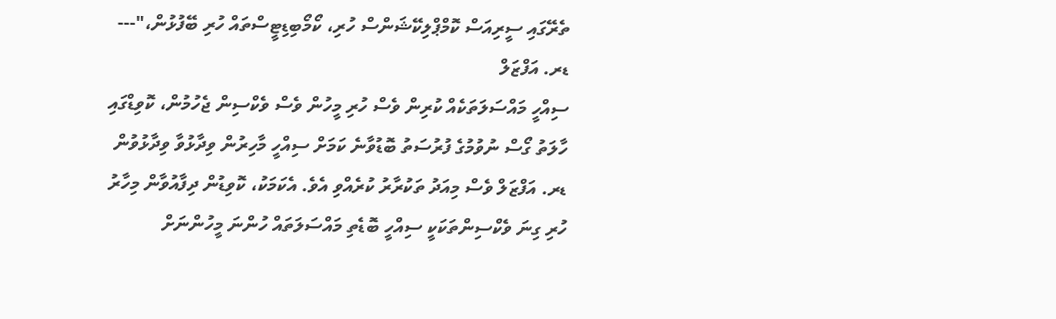ތެރޭގައި ސީރިއަސް ކޮމްޕްލިކޭޝަންސް ހުރި، ކޯމޯބިޑިޓީސްތައް ހުރި ބޭފުޅުން،"--- ޑރ. އަފްޒަލް
ސިއްހީ މައްސަލަތަކެއް ކުރިން ވެސް ހުރި މީހުން ވެސް ވެކްސިން ޖެހުމުން، ކޮވިޑްގައި ހާލަތު ގޯސް ނުވުމުގެ ފުރުސަތު ބޮޑުވާނެ ކަމަށް ސިއްހީ މާހިރުން ވިދާޅުވާ ވިދާޅުވުން ޑރ. އަފްޒަލް ވެސް މިއަދު ތަކުރާރު ކުރެއްވި އެވެ. އެކަމަކު، ކޮވިޑުން ދިފާއުވާން މިހާރު ހުރި ގިނަ ވެކްސިންތަކަކީ ސިއްހީ ބޮޑެތި މައްސަލަތައް ހުންނަ މީހުންނަށް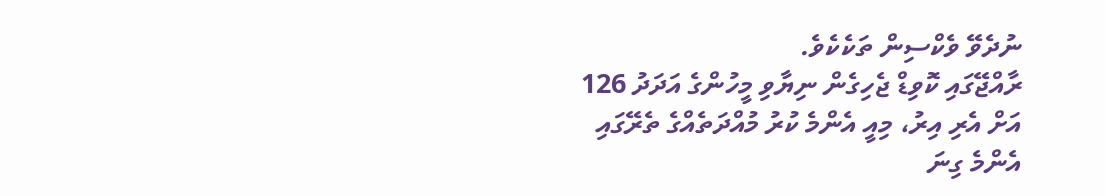ނުދެވޭ ވެކްސިން ތަކެކެވެ.
ރާއްޖޭގައި ކޮވިޑް ޖެހިގެން ނިޔާވި މީހުންގެ އަދަދު 126 އަށް އެރި އިރު، މިއީ އެންމެ ކުރު މުއްދަތެއްގެ ތެރޭގައި އެންމެ ގިނަ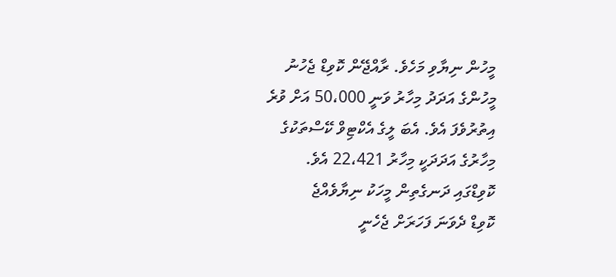މީހުން ނިޔާވި މަހެވެ. ރާއްޖޭން ކޮވިޑް ޖެހުނު މީހުންގެ އަދަދު މިހާރު ވަނީ 50،000 އަށް ވުރެ އިތުރުވެފަ އެވެ. އެބަ ލީގެ އެކްޓިވް ކޭސްތަކުގެ މިހާރުގެ އަދަދަކީ މިހާރު 22،421 އެވެ.
ކޮވިޑްގައި ދަނގެތިން މީހަކު ނިޔާވެއްޖެ
ކޮވިޑް ދެވަނަ ފަހަރަށް ޖެހެނީ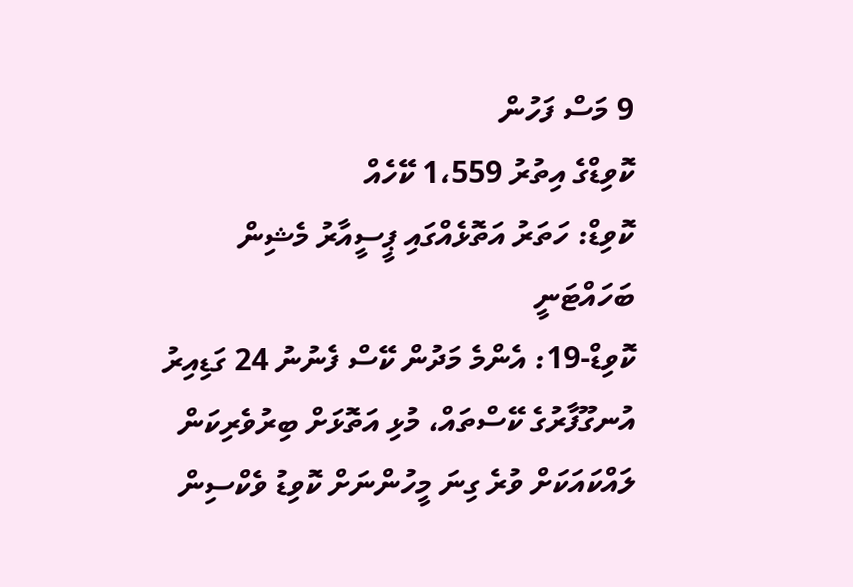9 މަސް ފަހުން
ކޮވިޑްގެ އިތުރު 1،559 ކޭހެއް
ކޮވިޑް: ހަތަރު އަތޮޅެއްގައި ޕީސީއާރު މެޝިން ބަހައްޓަނީ
ކޮވިޑް-19: އެންމެ މަދުން ކޭސް ފެނުނު 24 ގަޑިއިރު
އުނގޫފާރުގެ ކޭސްތައް، މުޅި އަތޮޅަށް ބިރުވެރިކަން
ލައްކައަކަށް ވުރެ ގިނަ މީހުންނަށް ކޮވިޑު ވެކްސިން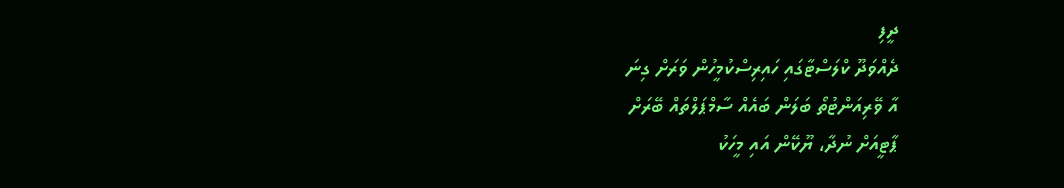ދީފި
ދެއްވަދޫ ކްލަސްޓާގައި ހައިރިސްކުމީހުން ވަރަށް ގިނަ
އާ ވޭރިއަންޓުތޯ ބަލަން ބައެއް ސާމްޕަލްތައް ބޭރަށް
ޕާޓީއަށް ނުދާ، ޔޫކޭން އައި މީހަކު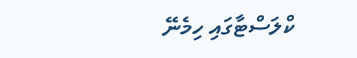ކްލަސްޓާގައި ހިމެނޭ